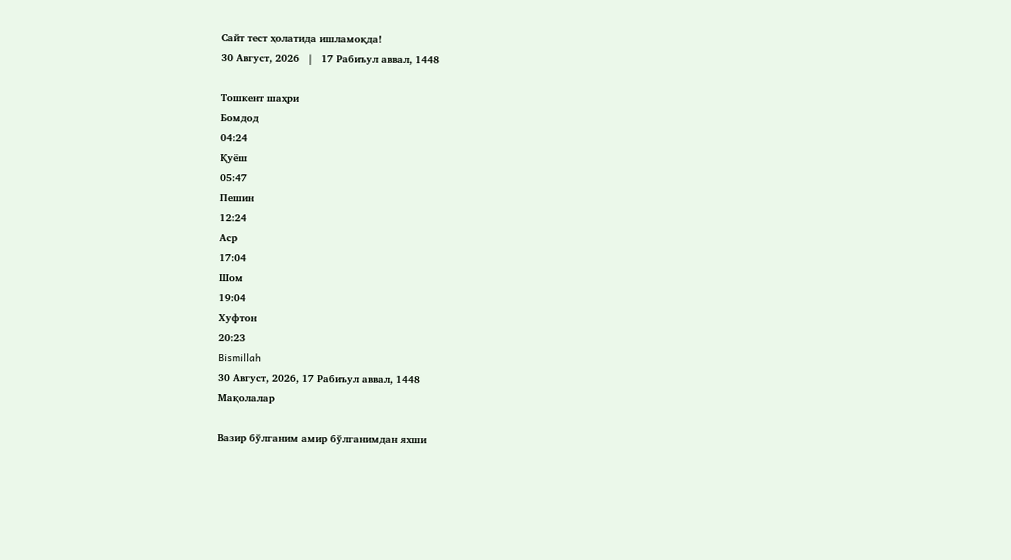Сайт тест ҳолатида ишламоқда!
30 Август, 2026   |   17 Рабиъул аввал, 1448

Тошкент шаҳри
Бомдод
04:24
Қуёш
05:47
Пешин
12:24
Аср
17:04
Шом
19:04
Хуфтон
20:23
Bismillah
30 Август, 2026, 17 Рабиъул аввал, 1448
Мақолалар

Вазир бўлганим амир бўлганимдан яхши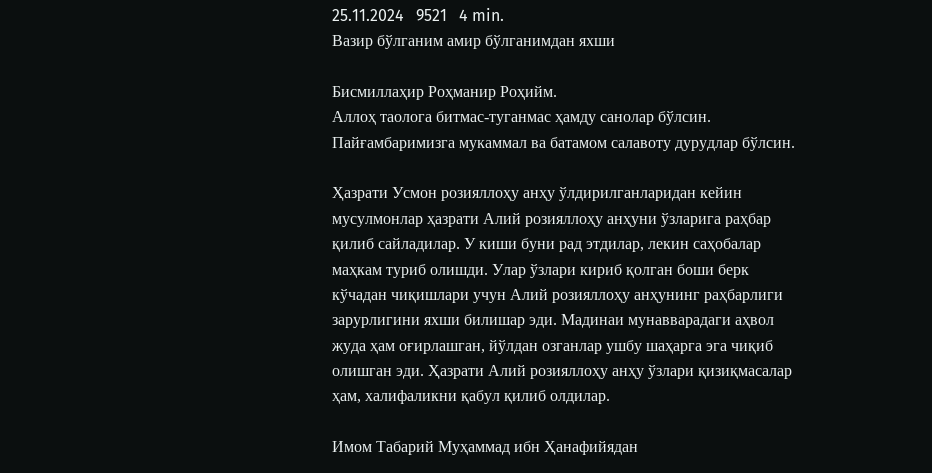25.11.2024   9521   4 min.
Вазир бўлганим амир бўлганимдан яхши

Бисмиллаҳир Роҳманир Роҳийм.
Аллоҳ таолога битмас-туганмас ҳамду санолар бўлсин.
Пайғамбаримизга мукаммал ва батамом салавоту дурудлар бўлсин.

Ҳазрати Усмон розияллоҳу анҳу ўлдирилганларидан кейин мусулмонлар ҳазрати Алий розияллоҳу анҳуни ўзларига раҳбар қилиб сайладилар. У киши буни рад этдилар, лекин саҳобалар маҳкам туриб олишди. Улар ўзлари кириб қолган боши берк кўчадан чиқишлари учун Алий розияллоҳу анҳунинг раҳбарлиги зарурлигини яхши билишар эди. Мадинаи мунавварадаги аҳвол жуда ҳам оғирлашган, йўлдан озганлар ушбу шаҳарга эга чиқиб олишган эди. Ҳазрати Алий розияллоҳу анҳу ўзлари қизиқмасалар ҳам, халифаликни қабул қилиб олдилар.

Имом Табарий Муҳаммад ибн Ҳанафийядан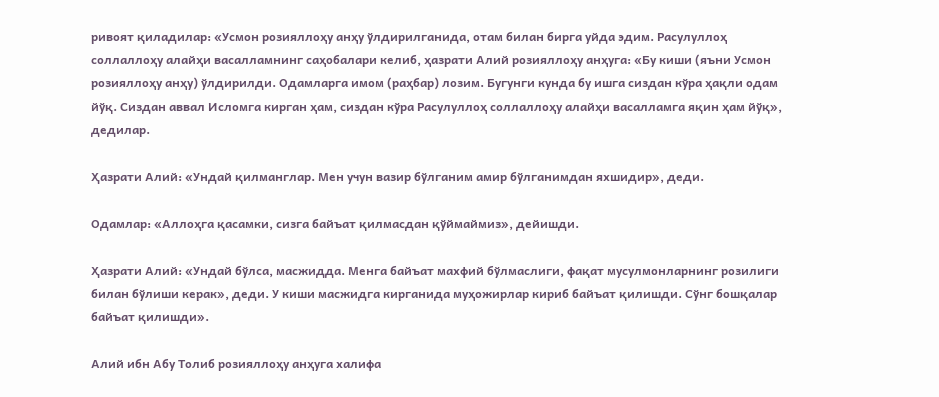ривоят қиладилар: «Усмон розияллоҳу анҳу ўлдирилганида, отам билан бирга уйда эдим. Расулуллоҳ соллаллоҳу алайҳи васалламнинг саҳобалари келиб, ҳазрати Алий розияллоҳу анҳуга: «Бу киши (яъни Усмон розияллоҳу анҳу) ўлдирилди. Одамларга имом (раҳбар) лозим. Бугунги кунда бу ишга сиздан кўра ҳақли одам йўқ. Сиздан аввал Исломга кирган ҳам, сиздан кўра Расулуллоҳ соллаллоҳу алайҳи васалламга яқин ҳам йўқ», дедилар.

Ҳазрати Алий: «Ундай қилманглар. Мен учун вазир бўлганим амир бўлганимдан яхшидир», деди.

Одамлар: «Аллоҳга қасамки, сизга байъат қилмасдан қўймаймиз», дейишди.

Ҳазрати Алий: «Ундай бўлса, масжидда. Менга байъат махфий бўлмаслиги, фақат мусулмонларнинг розилиги билан бўлиши керак», деди. У киши масжидга кирганида муҳожирлар кириб байъат қилишди. Сўнг бошқалар байъат қилишди».

Алий ибн Абу Толиб розияллоҳу анҳуга халифа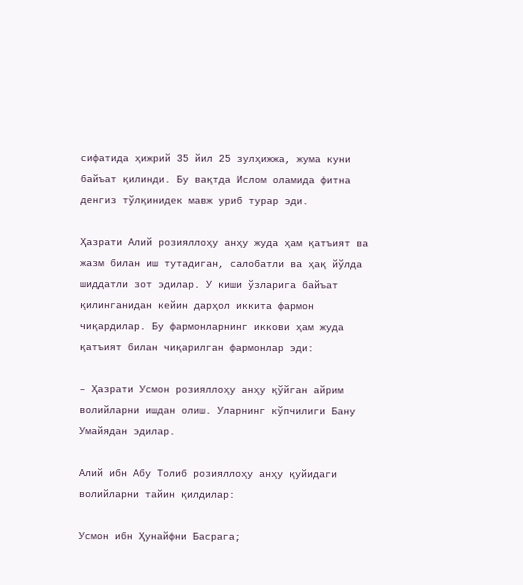сифатида ҳижрий 35 йил 25 зулҳижжа, жума куни байъат қилинди. Бу вақтда Ислом оламида фитна денгиз тўлқинидек мавж уриб турар эди.

Ҳазрати Алий розияллоҳу анҳу жуда ҳам қатъият ва жазм билан иш тутадиган, салобатли ва ҳақ йўлда шиддатли зот эдилар. У киши ўзларига байъат қилинганидан кейин дарҳол иккита фармон чиқардилар. Бу фармонларнинг иккови ҳам жуда қатъият билан чиқарилган фармонлар эди:

– Ҳазрати Усмон розияллоҳу анҳу қўйган айрим волийларни ишдан олиш. Уларнинг кўпчилиги Бану Умайядан эдилар.

Алий ибн Абу Толиб розияллоҳу анҳу қуйидаги волийларни тайин қилдилар:

Усмон ибн Ҳунайфни Басрага;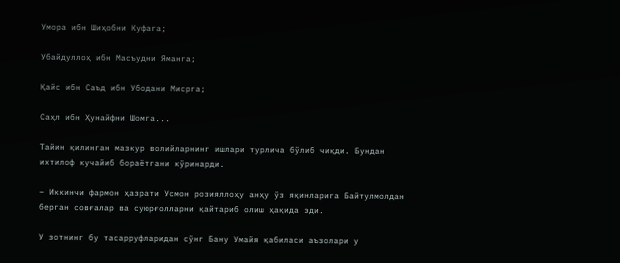Умора ибн Шиҳобни Куфага;

Убайдуллоҳ ибн Масъудни Яманга;

Қайс ибн Саъд ибн Убодани Мисрга;

Саҳл ибн Ҳунайфни Шомга...

Тайин қилинган мазкур волийларнинг ишлари турлича бўлиб чиқди. Бундан ихтилоф кучайиб бораётгани кўринарди.

– Иккинчи фармон ҳазрати Усмон розияллоҳу анҳу ўз яқинларига Байтулмолдан берган совғалар ва суюрғолларни қайтариб олиш ҳақида эди.

У зотнинг бу тасарруфларидан сўнг Бану Умайя қабиласи аъзолари у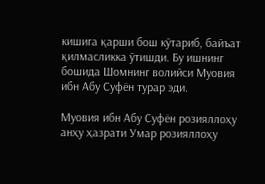кишига қарши бош кўтариб, байъат қилмасликка ўтишди. Бу ишнинг бошида Шомнинг волийси Муовия ибн Абу Суфён турар эди.

Муовия ибн Абу Суфён розияллоҳу анҳу ҳазрати Умар розияллоҳу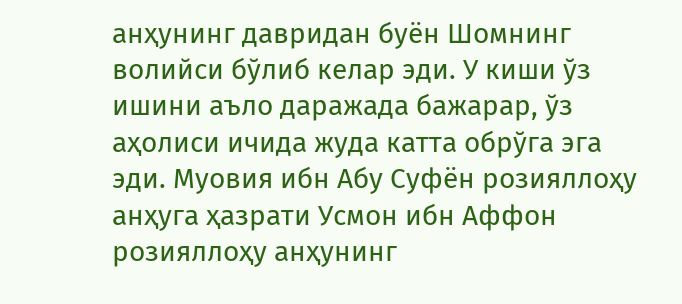анҳунинг давридан буён Шомнинг волийси бўлиб келар эди. У киши ўз ишини аъло даражада бажарар, ўз аҳолиси ичида жуда катта обрўга эга эди. Муовия ибн Абу Суфён розияллоҳу анҳуга ҳазрати Усмон ибн Аффон розияллоҳу анҳунинг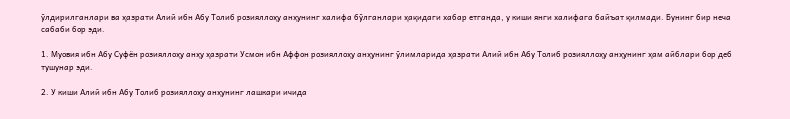ўлдирилганлари ва ҳазрати Алий ибн Абу Толиб розияллоҳу анҳунинг халифа бўлганлари ҳақидаги хабар етганда, у киши янги халифага байъат қилмади. Бунинг бир неча сабаби бор эди.

1. Муовия ибн Абу Суфён розияллоҳу анҳу ҳазрати Усмон ибн Аффон розияллоҳу анҳунинг ўлимларида ҳазрати Алий ибн Абу Толиб розияллоҳу анҳунинг ҳам айблари бор деб тушунар эди.

2. У киши Алий ибн Абу Толиб розияллоҳу анҳунинг лашкари ичида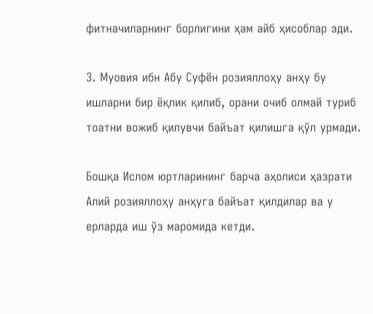фитначиларнинг борлигини ҳам айб ҳисоблар эди.

3. Муовия ибн Абу Суфён розияллоҳу анҳу бу ишларни бир ёқлик қилиб, орани очиб олмай туриб тоатни вожиб қилувчи байъат қилишга қўл урмади.

Бошқа Ислом юртларининг барча аҳолиси ҳазрати Алий розияллоҳу анҳуга байъат қилдилар ва у ерларда иш ўз маромида кетди.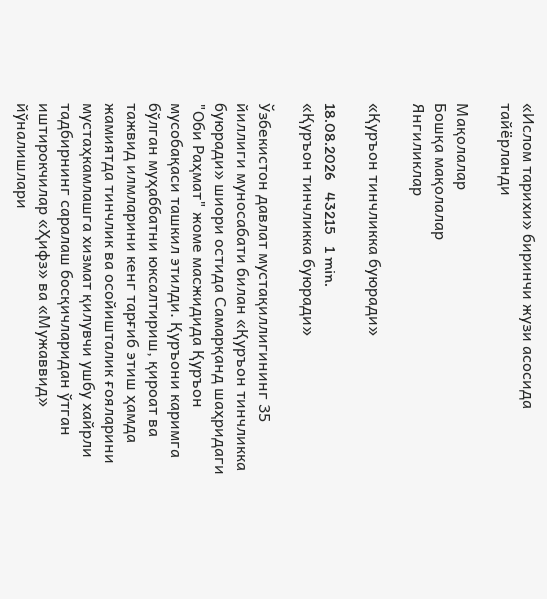«Ислом тарихи» биринчи жузи асосида тайёрланди

Мақолалар
Бошқа мақолалар
Янгиликлар

«Қуръон тинчликка буюради»

18.08.2026   43215   1 min.
«Қуръон тинчликка буюради»

Ўзбекистон давлат мустақиллигининг 35 йиллиги муносабати билан «Қуръон тинчликка буюради» шиори остида Самарқанд шаҳридаги "Оби Раҳмат" жоме масжидида Қуръон мусобақаси ташкил этилди. Қуръони каримга бўлган муҳаббатни юксалтириш, қироат ва тажвид илмларини кенг тарғиб этиш ҳамда жамиятда тинчлик ва осойишталик ғояларини мустаҳкамлашга хизмат қилувчи ушбу хайрли тадбирнинг саралаш босқичларидан ўтган иштирокчилар «Ҳифз» ва «Мужаввид» йўналишлари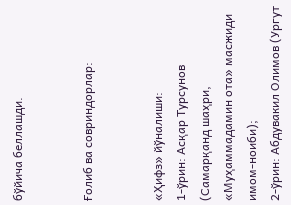бўйича беллашди.


Ғолиб ва совриндорлар:


«Ҳифз» йўналиши:
1-ўрин: Асқар Турсунов (Самарқанд шаҳри, «Муҳаммадамин ота» масжиди имом-ноиби);
2-ўрин: Абдувакил Олимов (Ургут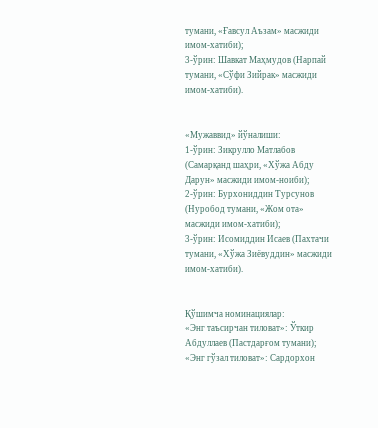тумани, «Ғавсул Аъзам» масжиди имом-хатиби);
3-ўрин: Шавкат Маҳмудов (Нарпай тумани, «Сўфи Зийрак» масжиди имом-хатиби).


«Мужаввид» йўналиши:
1-ўрин: Зикрулло Матлабов (Самарқанд шаҳри, «Хўжа Абду Дарун» масжиди имом-ноиби);
2-ўрин: Бурхониддин Турсунов (Нуробод тумани, «Жом ота» масжиди имом-хатиби);
3-ўрин: Исомиддин Исаев (Пахтачи тумани, «Хўжа Зиёвуддин» масжиди имом-хатиби).


Қўшимча номинациялар:
«Энг таъсирчан тиловат»: Ўткир Абдуллаев (Пастдарғом тумани);
«Энг гўзал тиловат»: Сардорхон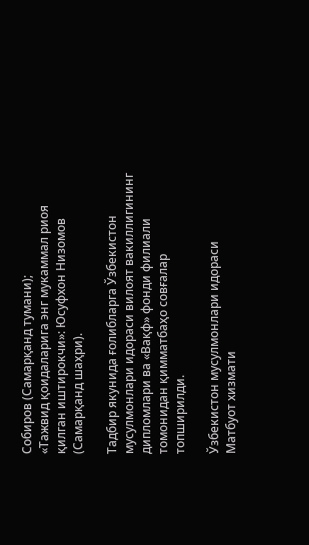Собиров (Самарқанд тумани);
«Тажвид қоидаларига энг мукаммал риоя қилган иштирокчи»: Юсуфхон Низомов (Самарқанд шаҳри).

Тадбир якунида ғолибларга Ўзбекистон мусулмонлари идораси вилоят вакиллигининг дипломлари ва «Вақф» фонди филиали томонидан қимматбаҳо совғалар топширилди.

Ўзбекистон мусулмонлари идораси
Матбуот хизмати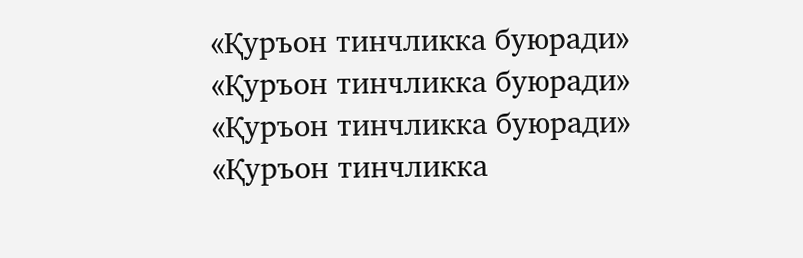«Қуръон тинчликка буюради» «Қуръон тинчликка буюради» «Қуръон тинчликка буюради» «Қуръон тинчликка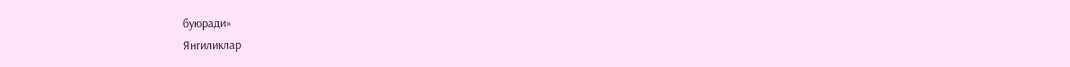буюради»
Янгиликлар